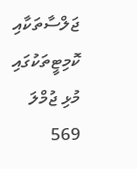ޖަލްސާތަކާއި ކޮމިޓީތަކުގައި މުޅި ޖުމްލަ 569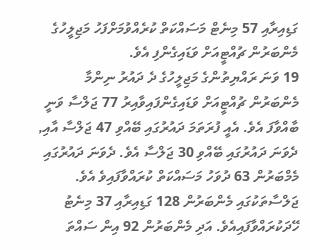ގަޑިއިރާއި 57 މިނެޓް މަސައްކަތް ކުރެއްވުމަށްފަހު މަޖިލީހުގެ މެންބަރުން ޗުއްޓީއަށް ވަޑައިގެންފި އެވެ.
19 ވަނަ ރައްޔިތުންގެ މަޖިލީހުގެ ދެ ދައުރު ނިންމާ މެންބަރުން ޗުއްޓީއަށް ވަޑައިގެންފައިވާއިރު 77 ޖަލްސާ ވަނީ ބާއްވާފަ އެވެ. އެއީ ފުރަތަމަ ދައުރުގައި ބޭއްވި 47 ޖަލްސާ އާއި, ދެވަނަ ދައުރުގައި ބޭއްވި 30 ޖަލްސާ އެވެ. ދެވަނަ ދައުރުގައި މެމްބަރުން 63 ދުވަހު މަސައްކަތް ކުރައްވާފައިވެ އެވެ.
ޖަލްސާތަކުގައި މެންބަރުން 128 ގަޑިއިރާއި 37 މިނެޓު ހޭދަކުރައްވާފައިއެވެ. އަދި މެންބަރުން 92 އިން ސައްތަ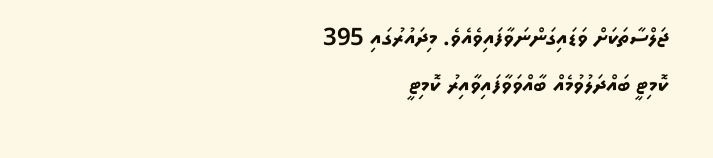ޖަލްސާތަކަށް ވަޑައިގަންނަވާފައިވެއެވެ. މިދައުރުގައި 395 ކޮމިޓީ ބައްދަލުވުމެއް ބާއްވަވާފައިވާއިރު ކޮމިޓީ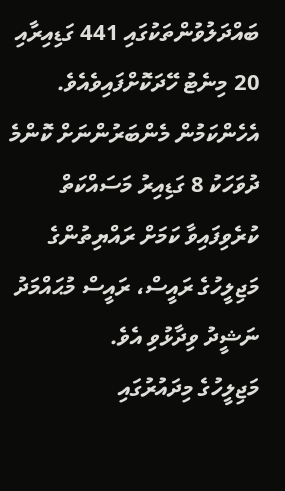ބައްދަލުވުންތަކުގައި 441 ގަޑިއިރާއި 20 މިނެޓު ހޭދަކޮށްފައިވެއެވެ. އެހެންކަމުން މެންބަރުންނަށް ކޮންމެ ދުވަހަކު 8 ގަޑިއިރު މަސައްކަތް ކުރެވިފައިވާ ކަމަށް ރައްޔިތުންގެ މަޖިލީހުގެ ރައީސް، ރައީސް މުޙައްމަދު ނަޝީދު ވިދާޅުވި އެވެ.
މަޖިލީހުގެ މިދައުރުގައި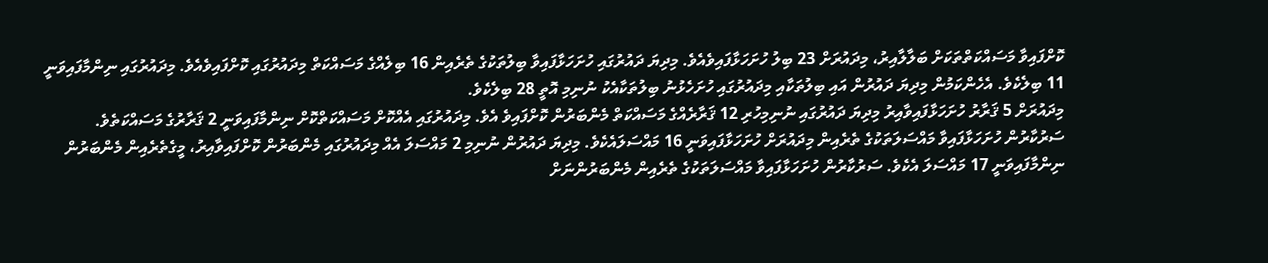ކޮށްފައިވާ މަސައްކަތްތަކަށް ބަލާލާއިރު، މިދައުރަށް 23 ބިލު ހުށަހަޅާފައިވެއެވެ. މިދިޔަ ދައުރުގައި ހުށަހަޅާފައިވާ ބިލުތަކުގެ ތެރެއިން 16 ބިލެއްގެ މަސައްކަތް މިދައުރުގައި ކޮށްފައިވެއެވެ. މިދައުރުގައި ނިންމާފައިވަނީ 11 ބިލެކެވެ. އެހެންކަމުން މިދިޔަ ދައުރުން އައި ބިލުތަކާއި މިދައުރުގައި ހުށަހެޅުނު ބިލުތަކާއެކު ނުނިމި އޮތީ 28 ބިލެކެވެ.
މިދައުރަށް 5 ޤަރާރު ހުށަހަޅާފައިވާއިރު މިދިޔަ ދައުރުގައި ނުނިމިހުރި 12 ޤަރާރެއްގެ މަސައްކަތް މެންބަރުން ކޮށްފައިވެ އެވެ. މިދައުރުގައި އެއްކޮށް މަސައްކަތްކޮށް ނިންމާފައިވަނީ 2 ޤަރާރުގެ މަސައްކަތެވެ.
ސަރުކާރުން ހުށަހަޅާފައިވާ މައްސަލަތަކުގެ ތެރެއިން މިދައުރަށް ހުށަހަޅާފައިވަނީ 16 މައްސަލައެކެވެ. މިދިޔަ ދައުރުން ނުނިމި 2 މައްސަލަ އެއް މިދައުރުގައި މެންބަރުން ކޮށްފައިވާއިރު، މީގެތެރެއިން މެންބަރުން ނިންމާފައިވަނީ 17 މައްސަލަ އެކެވެ. ސަރުކާރުން ހުށަހަޅާފައިވާ މައްސަލަތަކުގެ ތެރެއިން މެންބަރުންނަށް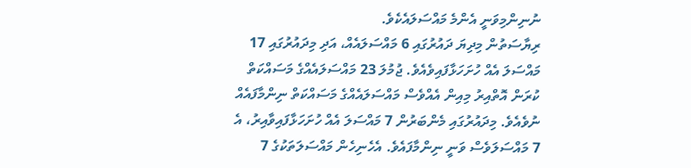ނުނިންމިވަނީ އެންމެ މައްސަލައެކެވެ.
ރިޔާސަތުން މިދިޔަ ދައުރުގައި 6 މައްސަލައެއް، އަދި މިދައުރުގައި 17 މައްސަލަ އެއް ހުށަހަޅާފައިވެއެވެ. ޖުމުލަ 23 މައްސަލައެއްގެ މަސައްކަތް ކުރަން އޮތްއިރު މިއިން އެއްވެސް މައްސަލައެއްގެ މަސައްކަތް ނިންމާފައެއް ނުވެއެވެ. މިދައުރުގައި މެންބަރުން 7 މައްސަލަ އެއް ހުށަހަޅާފައިވާއިރު، އެ 7 މައްސަލަވެސް ވަނީ ނިންމާފައެވެ. އެހެނިހެން މައްސަލަތަކުގެ 7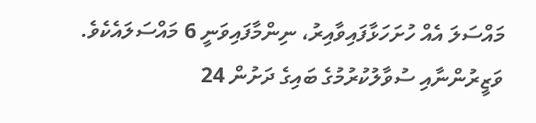މައްސަލަ އެއް ހުށަހަޅާފައިވާއިރު، ނިންމާފައިވަނީ 6 މައްސަލައެކެވެ.
ވަޒީރުންނާއި ސުވާލުކުރުމުގެ ބައިގެ ދަށުން 24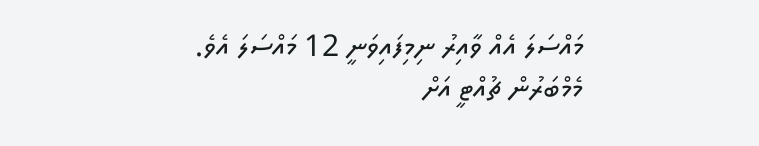މައްސަލަ އެއް ވާއިރު ނިމިފައިވަނީ 12 މައްސަލަ އެވެ.
މެމްބަރުން ޗުއްޓީ އަށް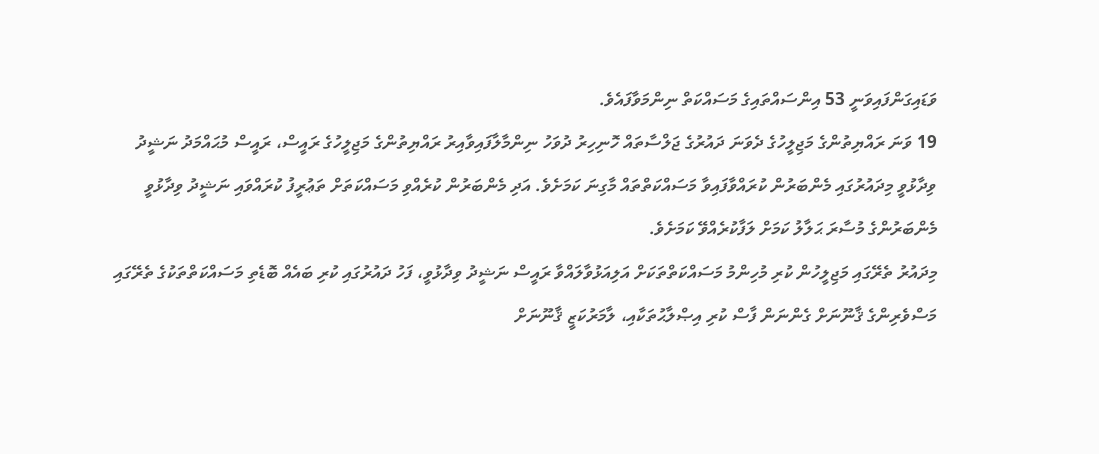ވަޑައިގަންފައިވަނީ 53 އިންސައްތައިގެ މަސައްކަތް ނިންމަވާފައެވެ.
19 ވަނަ ރައްޔިތުންގެ މަޖިލީހުގެ ދެވަނަ ދައުރުގެ ޖަލްސާތައް ހޮނިހިރު ދުވަހު ނިންމާލާފައިވާއިރު ރައްޔިތުންގެ މަޖިލީހުގެ ރައީސް، ރައީސް މުޙައްމަދު ނަޝީދު ވިދާޅުވީ މިދައުރުގައި މެންބަރުން ކުރައްވާފައިވާ މަސައްކަތްތައް މާގިނަ ކަމަށެވެ. އަދި މެންބަރުން ކުރެއްވި މަސައްކަތަށް ތަޢުރީފު ކުރައްވައި ނަޝީދު ވިދާޅުވީ މެންބަރުންގެ މުސާރަ ޙަލާލު ކަމަށް ލަފާކުރެއްވޭ ކަމަށެވެ.
މިދައުރު ތެރޭގައި މަޖިލީހުން ކުރި މުހިންމު މަސައްކަތްތަކަށް އަލިއަޅުވާލައްވާ ރައީސް ނަޝީދު ވިދާޅުވީ، ފަހު ދައުރުގައި ކުރި ބައެއް ބޮޑެތި މަސައްކަތްތަކުގެ ތެރޭގައި މަސްވެރިންގެ ޤާނޫނަށް ގެންނަން ފާސް ކުރި އިޞްލާޙުތަކާއި، ލާމަރުކަޒީ ޤާނޫނަށް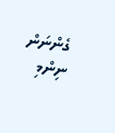ގެންނަން ނިންމި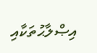އިޞްލާޙުތަކާއި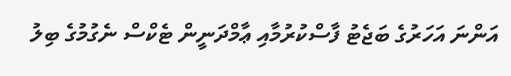އަންނަ އަހަރުގެ ބަޖެޓު ފާސްކުރުމާއި ޢާމްދަނީން ޓެކްސް ނެގުމުގެ ބިލު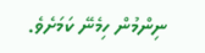ނިންމުން ހިމެނޭ ކަމަށެވެ.